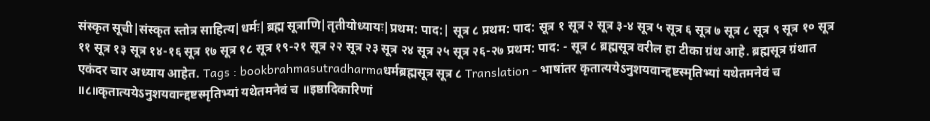संस्कृत सूची|संस्कृत स्तोत्र साहित्य|धर्मः|ब्रह्म सूत्राणि|तृतीयोध्यायः|प्रथम: पाद:| सूत्र ८ प्रथम: पाद: सूत्र १ सूत्र २ सूत्र ३-४ सूत्र ५ सूत्र ६ सूत्र ७ सूत्र ८ सूत्र ९ सूत्र १० सूत्र ११ सूत्र १३ सूत्र १४-१६ सूत्र १७ सूत्र १८ सूत्र १९-२१ सूत्र २२ सूत्र २३ सूत्र २४ सूत्र २५ सूत्र २६-२७ प्रथम: पाद: - सूत्र ८ ब्रह्मसूत्र वरील हा टीका ग्रंथ आहे. ब्रह्मसूत्र ग्रंथात एकंदर चार अध्याय आहेत. Tags : bookbrahmasutradharmaधर्मब्रह्मसूत्र सूत्र ८ Translation - भाषांतर कृतात्ययेऽनुशयवान्द्दष्टस्मृतिभ्यां यथेतमनेवं च ॥८॥कृतात्ययेऽनुशयवान्द्दष्टस्मृतिभ्यां यथेतमनेवं च ॥इष्ठादिकारिणां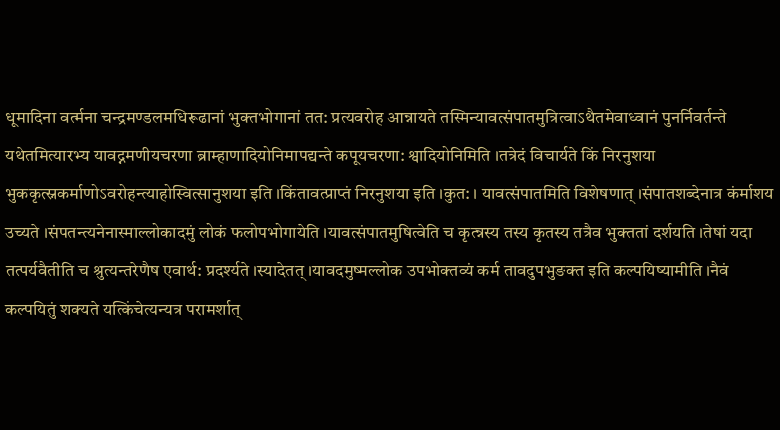धूमादिना वर्त्मना चन्द्रमण्डलमधिरूढानां भुक्तभोगानां तत: प्रत्यवरोह आन्नायते तस्मिन्यावत्संपातमुत्रित्वाऽथैतमेवाध्वानं पुनर्निवर्तन्ते यथेतमित्यारभ्य यावद्नमणीयचरणा ब्राम्हाणादियोनिमापद्यन्ते कपूयचरणा: श्वादियोनिमिति ।तत्रेदं विचार्यते किं निरनुशया भुककृत्स्नकर्माणोऽवरोहन्त्याहोस्वित्सानुशया इति ।किंतावत्प्राप्तं निरनुशया इति ।कुत: । यावत्संपातमिति विशेषणात् ।संपातशब्देनात्र कंर्माशय उच्यते ।संपतन्त्यनेनास्माल्लोकादमुं लोकं फलोपभोगायेति ।यावत्संपातमुषित्वेति च कृत्न्नस्य तस्य कृतस्य तत्रैव भुक्ततां दर्शयति ।तेषां यदा तत्पर्यवैतीति च श्रुत्यन्तरेणैष एवार्थ: प्रदर्श्यते ।स्यादेतत् ।यावदमुष्मल्लोक उपभोक्तव्यं कर्म तावदुपभुङक्त इति कल्पयिष्यामीति ।नैवं कल्पयितुं शक्यते यत्किंचेत्यन्यत्र परामर्शात्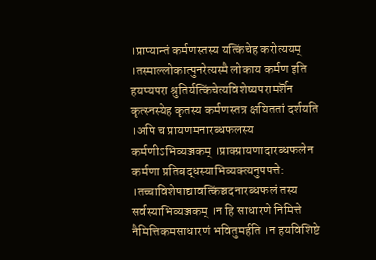।प्राप्यान्तं कर्मणस्तस्य यत्किंचेह करोत्ययम् ।तस्माल्लोकात्पुनरेत्यस्मै लोकाय कर्मण इति हयप्यपरा श्रुतिर्यत्किंचेत्यविशेष्यपरामर्शॆन कृत्स्नस्येह कृतस्य कर्मणस्तत्र क्षयिततां दर्शयति ।अपि च प्रायणमनारब्धफलस्य कर्मणीऽभिव्यञ्जकम् ।प्राक्प्रायणादारब्धफलेन कर्मणा प्रतिबद्धस्याभिव्यक्त्यनुपपत्ते: ।तच्चाविशेषाद्यावत्किंञ्चदनारब्धफलं तस्य सर्वस्याभिव्यञ्जकम् ।न हि साधारणे निमित्ते नैमित्तिकमसाधारणं भवितुमर्हति ।न हयविशिष्टे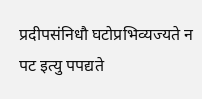प्रदीपसंनिधौ घटोप्रभिव्यज्यते न पट इत्यु पपद्यते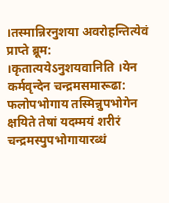।तस्मान्निरनुशया अवरोहन्तित्येवं प्राप्ते ब्रूम: ।कृतात्ययेऽनुशयवानिति ।येन कर्मवृन्देन चन्द्रमसमारूढा: फलोपभोगाय तस्मिन्नुपभोगेन क्षयिते तेषां यदम्मयं शरीरं चन्द्रमस्पुपभोगायारब्धं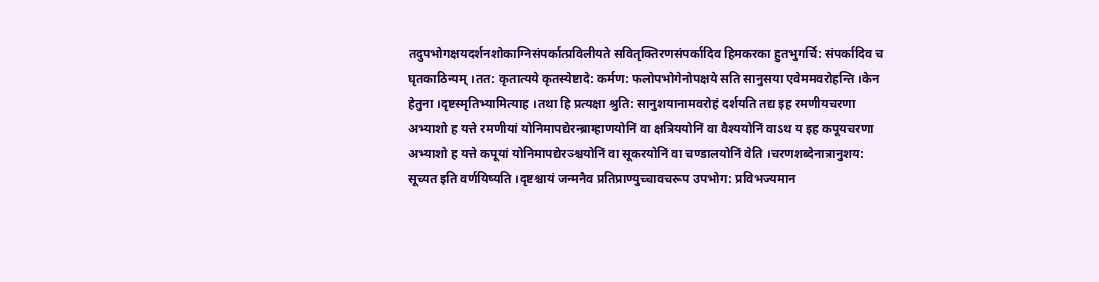तदुपभोगक्षयदर्शनशोकाग्निसंपर्कात्प्रविलीयते सवितृक्तिरणसंपर्कादिव हिमकरका हुतभुगर्चि: संपर्कादिव च घृतकाठिन्यम् ।तत: कृतात्यये कृतस्येष्टादे: कर्मण: फलोपभोगेनोपक्षये सति सानुसया एवेममवरोहन्ति ।केन हेतुना ।दृष्टस्मृतिभ्यामित्याह ।तथा हि प्रत्यक्षा श्रुति: सानुशयानामवरोहं दर्शयति तद्य इह रमणीयचरणा अभ्याशो ह यत्ते रमणीयां योनिमापद्येरन्ब्राम्हाणयोनिं वा क्षत्रिययोनिं वा वैश्ययोनिं वाऽथ य इह कपूयचरणा अभ्याशो ह यत्ते कपूयां योनिमापद्येरञ्श्चयोनिं वा सूकरयोनिं वा चण्डालयोनिं वेति ।चरणशब्देनात्रानुशय: सूच्यत इति वर्णयिष्यति ।दृष्टश्चायं जन्मनैव प्रतिप्राण्युच्चावचरूप उपभोग: प्रविभज्यमान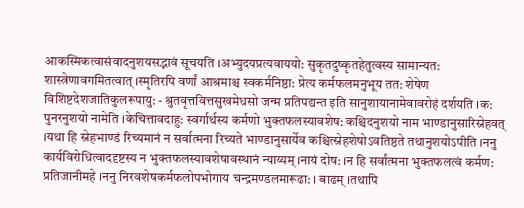आकस्मिकत्वासंवादनुशयसद्भावं सूचयति ।अभ्युदयप्रत्यवाययो: सुकृतदुष्कृतहेतुत्वस्य सामान्यत: शास्त्रेणावगमितत्वात् ।स्मृतिरपि वर्णां आश्रमाश्च स्वकर्मनिष्ठा: प्रेत्य कर्मफलमनुभूय तत: शेषेण विशिष्टदेशजातिकुलरूपायु: - श्रुतवृत्तवित्तसुखमेधसो जन्म प्रतिपद्यन्त इति सानुशायानामेवावरोहं दर्शयति ।क: पुनरनुशयो नामेति ।केचित्तावदाहु: स्वर्गार्थस्य कर्मणो भुक्तफलस्यावशेष: कश्चिदनुशयो नाम भाण्डानुसारिस्नेहवत् ।यथा हि स्नेहभाण्डं रिच्यमानं न सर्वात्मना रिच्यते भाण्डानुसार्येव कश्चित्स्नेहशेषोऽवतिष्ठते तथानुशयोऽपीति ।ननु कार्यविरोधित्वाददृष्टस्य न भुक्तफलस्यावशेषावस्थानं न्याय्यम् ।नायं दोष: ।न हि सर्वांत्मना भुक्तफलत्वं कर्मण: प्रतिजानीमहे ।ननु निरवशेषकर्मफलोपभोगाय चन्द्रमण्डलमारूढा: । बाढम् ।तथापि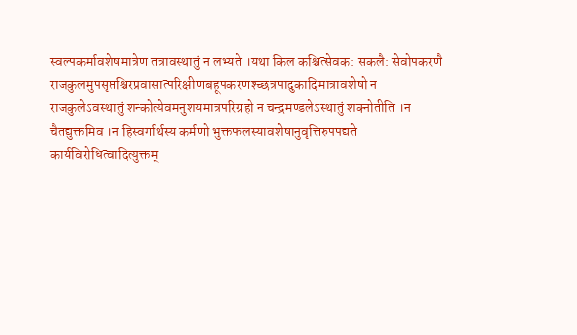स्वल्पकर्मावशेषमात्रेण तत्रावस्थातुं न लभ्यते ।यथा किल कश्चित्सेवक: सकलै: सेवोपकरणै राजकुलमुपसृप्तश्चिरप्रवासात्परिक्षीणबहूपकरणश्च्छत्रपादुकादिमात्रावशेषो न राजकुलेऽवस्थातुं शन्कोत्येवमनुशयमात्रपरिग्रहो न चन्द्रमण्डलेऽस्थातुं शक्नोतीति ।न चैतद्युक्तमिव ।न हिस्वर्गार्थस्य कर्मणो भुक्तफलस्यावशेषानुवृत्तिरुपपद्यते कार्यविरोधित्वादित्युक्तम्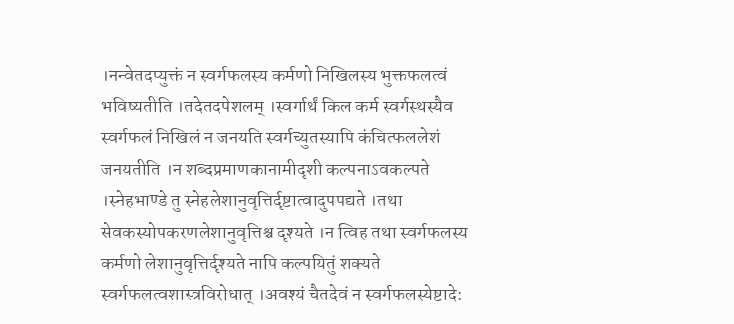।नन्वेतदप्युक्तं न स्वर्गफलस्य कर्मणो निखिलस्य भुक्तफलत्वं भविष्यतीति ।तदेतदपेशलम् ।स्वर्गार्थं किल कर्म स्वर्गस्थस्यैव स्वर्गफलं निखिलं न जनयति स्वर्गच्युतस्यापि कंचित्फललेशं जनयतीति ।न शब्दप्रमाणकानामीदृशी कल्पनाऽवकल्पते ।स्नेहभाण्डे तु स्नेहलेशानुवृत्तिर्दृष्टात्वादुपपद्यते ।तथा सेवकस्योपकरणलेशानुवृत्तिश्च दृश्यते ।न त्विह तथा स्वर्गफलस्य कर्मणो लेशानुवृत्तिर्दृश्यते नापि कल्पयितुं शक्यते स्वर्गफलत्वशास्त्रविरोधात् ।अवश्यं चैतदेवं न स्वर्गफलस्येष्टादे: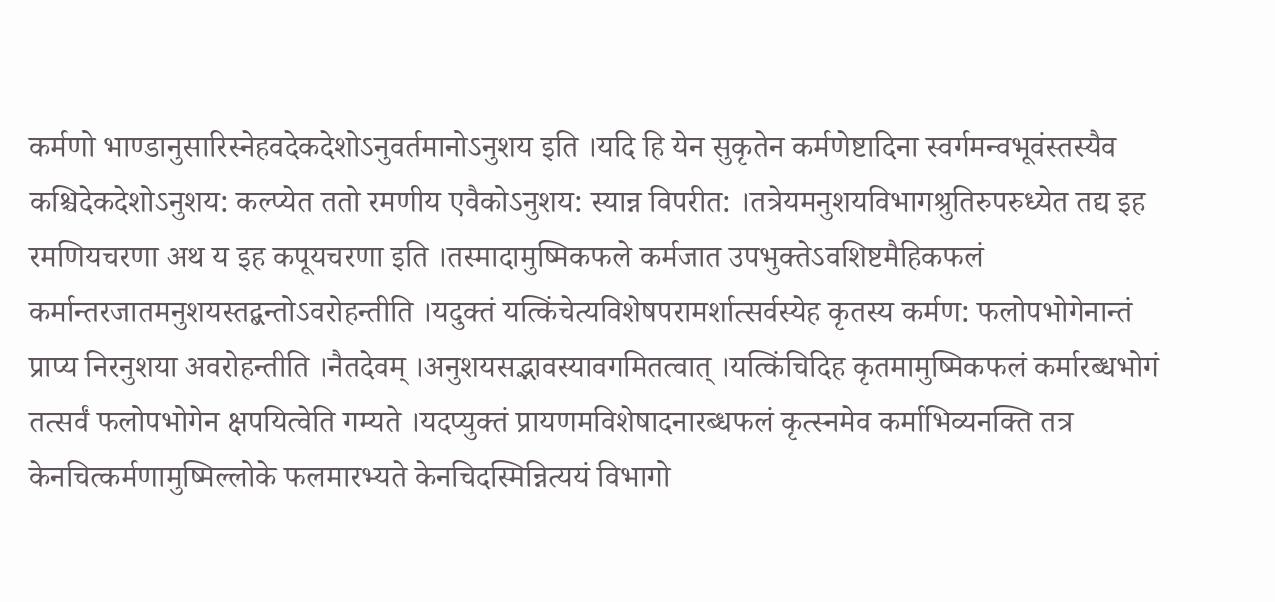कर्मणो भाण्डानुसारिस्नेहवदेकदेशोऽनुवर्तमानोऽनुशय इति ।यदि हि येन सुकृतेन कर्मणेष्टादिना स्वर्गमन्वभूवंस्तस्यैव कश्चिदेकदेशोऽनुशय: कल्प्येत ततो रमणीय एवैकोऽनुशय: स्यान्न विपरीत: ।तत्रेयमनुशयविभागश्रुतिरुपरुध्येत तद्य इह रमणियचरणा अथ य इह कपूयचरणा इति ।तस्मादामुष्मिकफले कर्मजात उपभुक्तेऽवशिष्टमैहिकफलं कर्मान्तरजातमनुशयस्तद्बन्तोऽवरोहन्तीति ।यदुक्तं यत्किंचेत्यविशेषपरामर्शात्सर्वस्येह कृतस्य कर्मण: फलोपभोगेनान्तं प्राप्य निरनुशया अवरोहन्तीति ।नैतदेवम् ।अनुशयसद्भावस्यावगमितत्वात् ।यत्किंचिदिह कृतमामुष्मिकफलं कर्मारब्धभोगं तत्सर्वं फलोपभोगेन क्षपयित्वेति गम्यते ।यदप्युक्तं प्रायणमविशेषादनारब्धफलं कृत्स्नमेव कर्माभिव्यनक्ति तत्र केनचित्कर्मणामुष्मिल्लोके फलमारभ्यते केनचिदस्मिन्नित्ययं विभागो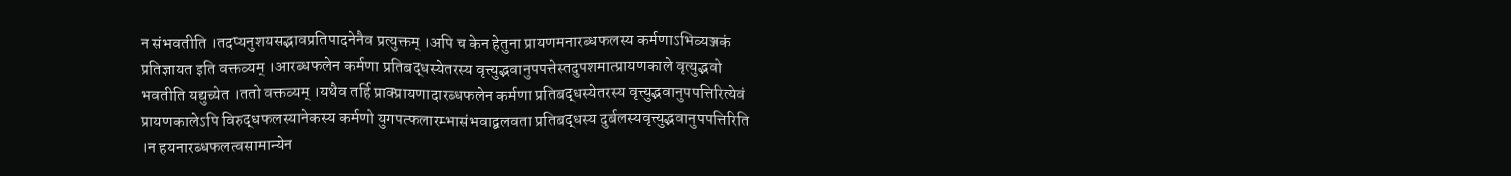न संभवतीति ।तदप्यनुशयसद्भावप्रतिपादनेनैव प्रत्युक्तम् ।अपि च केन हेतुना प्रायणमनारब्धफलस्य कर्मणाऽभिव्यञ्जकं प्रतिज्ञायत इति वक्तव्यम् ।आरब्धफलेन कर्मणा प्रतिबद्धस्येतरस्य वृत्त्युद्भवानुपपत्तेस्तदुपशमात्प्रायणकाले वृत्युद्भवो भवतीति यद्युच्येत ।ततो वक्तव्यम् ।यथैव तर्हि प्राक्प्रायणादारब्धफलेन कर्मणा प्रतिबद्धस्येतरस्य वृत्त्युद्भवानुपपत्तिरित्येवं प्रायणकालेऽपि विरुद्धफलस्यानेकस्य कर्मणो युगपत्फलारम्भासंभवाद्बलवता प्रतिबद्धस्य दुर्बलस्यवृत्त्युद्भवानुपपत्तिरिति ।न हयनारब्धफलत्वसामान्येन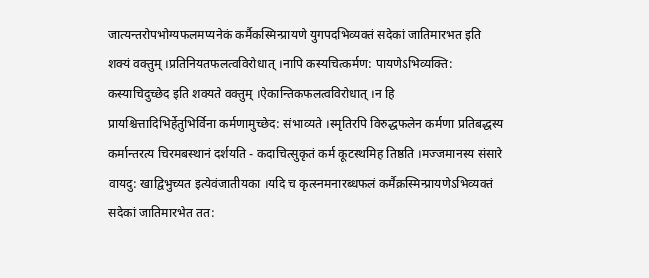जात्यन्तरोपभोग्यफलमप्यनेकं कर्मैकस्मिन्प्रायणे युगपदभिव्यक्तं सदेकां जातिमारभत इति शक्यं वक्तुम् ।प्रतिनियतफलत्वविरोधात् ।नापि कस्यचित्कर्मण: पायणेऽभिव्यक्ति: कस्याचिदुच्छेद इति शक्यते वक्तुम् ।ऐकान्तिकफलत्वविरोधात् ।न हि प्रायश्चित्तादिभिर्हेतुभिर्विना कर्मणामुच्छेद: संभाव्यते ।स्मृतिरपि विरुद्धफलेन कर्मणा प्रतिबद्धस्य कर्मान्तरत्य चिरमबस्थानं दर्शयति - कदाचित्सुकृतं कर्म कूटस्थमिह तिष्ठति ।मज्जमानस्य संसारे वायदु: खाद्विभुच्यत इत्येवंजातीयका ।यदि च कृत्स्नमनारब्धफलं कर्मैक्रस्मिन्प्रायणेऽभिव्यक्तं सदेकां जातिमारभेत तत: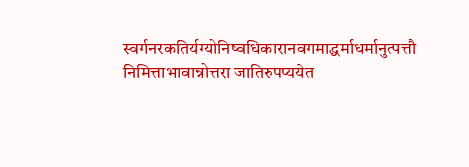स्वर्गनरकतिर्यग्योनिष्वधिकारानवगमाद्धर्माधर्मानुत्पत्तौ निमित्ताभावान्नोत्तरा जातिरुपप्ययेत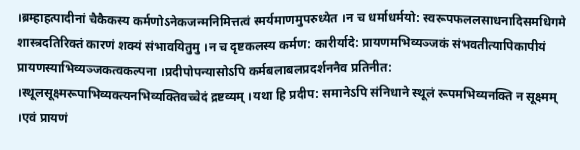।ब्रम्हाहत्पादीनां चैकैकस्य कर्मणोऽनेकजन्मनिमित्तत्वं स्मर्यमाणमुपरुध्येत ।न च धर्माधर्मयो: स्वरूपफललसाधनादिसमधिगमे शास्त्रदतिरिक्तं कारणं शक्यं संभावयितुमु ।न च दृष्टकलस्य कर्मण: कारीर्यादे: प्रायणमभिव्यञ्जकं संभवतीत्यापिकापीयं प्रायणस्याभिव्यञ्जकत्वकल्पना ।प्रदीपोपन्यासोऽपि कर्मबलाबलप्रदर्शननैव प्रतिनीत: ।स्थूलसूक्ष्मरूपाभिव्यक्त्यनभिव्यक्तिवच्चेदं द्रष्टव्यम् ।यथा हि प्रदीप: समानेऽपि संनिधाने स्थूलं रूपमभिव्यनक्ति न सूक्ष्मम् ।एवं प्रायणं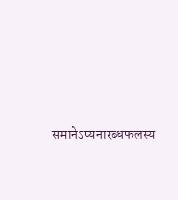समानेऽप्यनारब्धफलस्य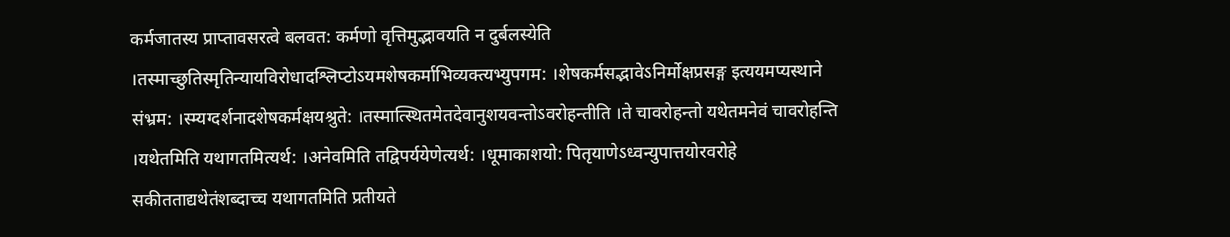कर्मजातस्य प्राप्तावसरत्वे बलवत: कर्मणो वृत्तिमुद्भावयति न दुर्बलस्येति ।तस्माच्छुतिस्मृतिन्यायविरोधादश्लिप्टोऽयमशेषकर्माभिव्यक्त्यभ्युपगम: ।शेषकर्मसद्भावेऽनिर्मोक्षप्रसङ्ग इत्ययमप्यस्थाने संभ्रम: ।स्म्यग्दर्शनादशेषकर्मक्षयश्रुते: ।तस्मात्स्थितमेतदेवानुशयवन्तोऽवरोहन्तीति ।ते चावरोहन्तो यथेतमनेवं चावरोहन्ति ।यथेतमिति यथागतमित्यर्थ: ।अनेवमिति तद्विपर्ययेणेत्यर्थ: ।धूमाकाशयो: पितृयाणेऽध्वन्युपात्तयोरवरोहे सकीतताद्यथेतंशब्दाच्च यथागतमिति प्रतीयते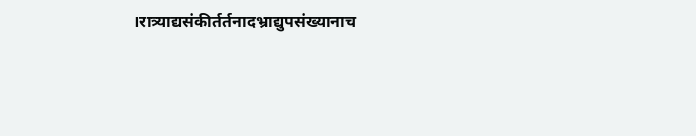।रात्र्याद्यसंकीर्तर्तनादभ्राद्युपसंख्यानाच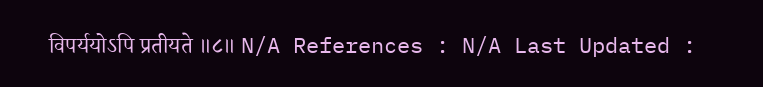विपर्ययोऽपि प्रतीयते ॥८॥ N/A References : N/A Last Updated :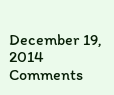December 19, 2014 Comments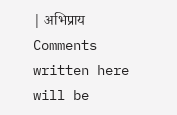| अभिप्राय Comments written here will be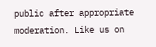public after appropriate moderation. Like us on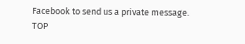Facebook to send us a private message. TOP